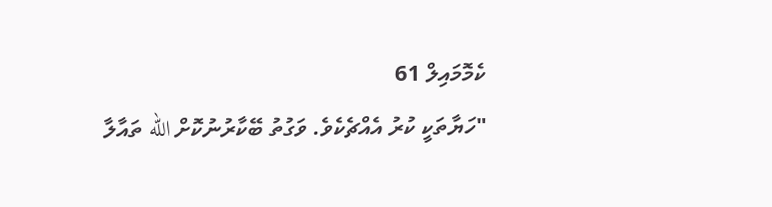ކެމޮމައިލް 61
"ހަޔާތަކީ ކުރު އެއްޗެކެވެ. ވަގުތު ބޭކާރުނުކޮށް الله ތައާލާ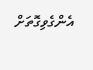އެންގެވިގޮތަށް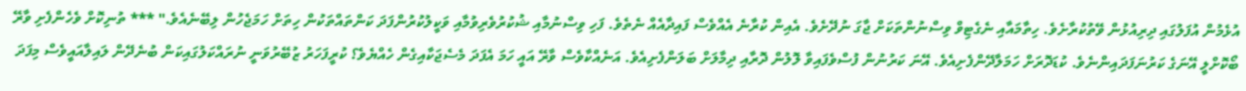އުޅެމުން އުފަލުގައި ދިރިއުޅުން ވޭތުކުރާށެވެ. ހިތާމައާއި ނެގެޓިވް ވިސްނުންތަކަށް ޖާގަ ނުދޭށެވެ. އެއިން ކުރާނެ އެއްވެސް ފައިދާއެއް ނެތެވެ. ފަހި ވިސްނުމާއި ޝުކުރުވެރިވުމާއި ވަކީލުކުރުންފަދަ ކަންތައްތަކުން ހިތަށް ހަމަޖެހުން ލިބޭނެއެވެ." *** ތުނިކޮށް ވެހެންފެށި ވާރޭ ބޯކޮށްލީ އޭނަގެ ކަރުނަފަދައިންނެވެ. ކުޑަދޮރަށް ހަމަލާދޭންފެށިއެވެ. އޭނަ ކަރުނުން ފުސްވެފައިވާ ލޮލުން ދޮރާއި ދިމާލަށް ބަލަންފެށިއެވެ. އަނެއްކާވެސް ވާރޭ އައީ ހަމަ އެފަދަ މެސެޖަކާއިގެން ހެއްޔެވެ؟ ކުރީފަހަރު ޒުބޭރުވަނީ ނުރައްކަލުގައިކަން ބުނެދޭން ލައިލާއައީވެސް މިފަދަ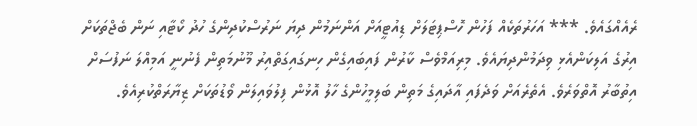ރެއެއްގައެވެ. *** އަހަރުތަކެއް ފަހުން ހޮސްޕިޓަލަށް ޑިއުޓީއަށް އަންނަމުން ދިޔަ ނަރުސްކުދިންގެ ހުދު ކޯޓާއި ނަން ބެޖްތަކަށް އިރުގެ އަލިކަންއެޅި ވިދަމުންދިޔައެވެ. މިރިއަމްވެސް ކާރުން ފައިބައިގެން ހިނގައިގަތްއިރު މޫނުމަތިން ފެނުނީ އަމިއްލަ ނަފުސަށް އިތުބާރު އޮތްވަރެވެ. އެތެރެއަށް ވަދެފައި އާދައިގެ މަތިން ބަލިމީހުންގެ ހާލު އޮޅުން ފިލުވައިލަން ވޯޑުތަކަށް ޒިޔާރަތްކުރިއެވެ.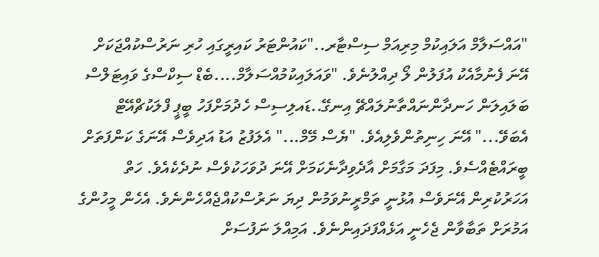"އައްސަލާމް އަލައިކުމް މިރިއަމް ސިސްޓާރ.."ކައުންޓަރު ކައިރީގައި ހުރި ނަރުސްކުއްޖަކަށް އޭނަ ފެނުމާއެކު އުފަލުން ލޯ ދިއްލުނެވެ. "ވައަލައިކުމުއްސަލާމް....ބެޑް ސިކްސްގެ ވައިޓަލްސް ބަލައިލަން ހަނދާންނައްތާނުލައްޗޭ އިނގޭ..ޑައލިސިސް ހެދުމަށްފަހު ބީޕީ ފްލަކުޗްއޭޓް އެބަވޭ..." އޭނަ ހިނިތުންވެލިއެވެ. "ޔެސް މޭމް..." އެލަފުޒު އަޑު އަދިވެސް އޭނަގެ ކަންފަތަށް ބީރައްޓެއްސެވެ. މިފަދަ މަގާމަށް އާދެވިދާނެކަމަށް އޭނަ ދުވަހަކުވެސް ނުދެކެއެވެ. ހަތް އަހަރުކުރިން އޭނަވެސް އުޅުނީ ތަމްރީނުވަމުން ދިޔަ ނަރުސްކުއްޖެއްހެންނެވެ. އެހެން މީހުންގެ އަމުރަށް ތަބާވާން ޖެހެނީ އަޅެއްފަދައިންނެވެ. އަމިއްލަ ނަފުސަށް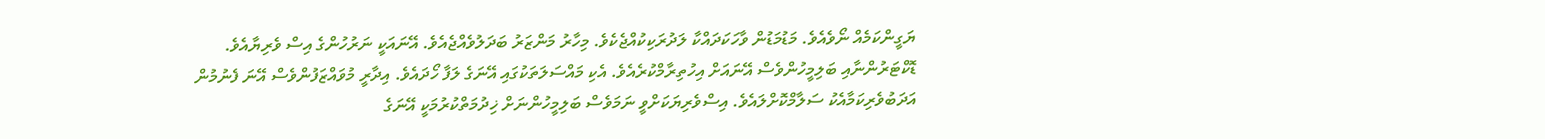ޔަގީންކަމެއް ނޯވެއެވެ. މަޑުމަޑުން ވާހަކަދައްކާ ލަދުރަކިކުއްޖެކެވެ. މިހާރު މަންޒަރު ބަދަލުވެއްޖެއެވެ. އޭނައަކީ ނަރުހުންގެ އިސް ވެރިޔާއެވެ. ޑޮކްޓަރުންނާއި ބަލިމީހުންވެސް އޭނައަށް އިހުތިރާމްކުރެއެވެ. އެކި މައްސަލަތަކުގައި އޭނަގެ ލަފާ ހޯދައެވެ. އިދާރީ މުވައްޒަފުންވެސް އޭނަ ފެނުމުން އަދަބުވެރިކަމާއެކު ސަލާމްކޮށްލައެވެ. އިސްވެރިޔަކަށްވީ ނަމަވެސް ބަލިމީހުންނަށް ޚިދުމަތްކުރުމަކީ އޭނަގެ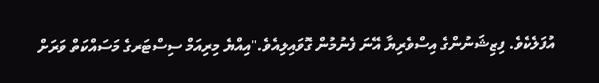އުފަލެކެވެ. ފިޒިޝަނުންގެ އިސްވެރިޔާ އޭނަ ފެނުމުން ގޮވައިލިއެވެ."އިއްޔެ މިރިއަމް ސިސްޓަރގެ މަސައްކަތް ވަރަށް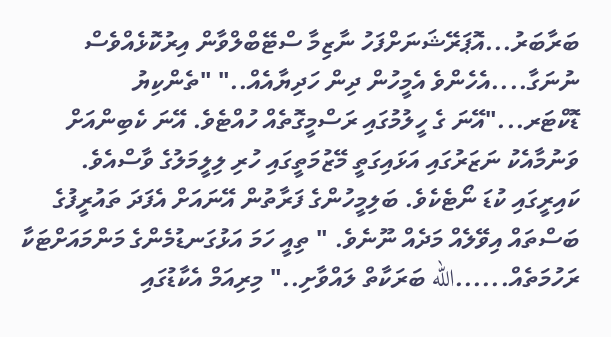ބަރާބަރު...އޮޕަރޭޝަނަށްފަހު ނާޒިމާ ސްޓޭބްލްވާން އިރުކޮޅެއްވެސް ނުނަގާ....އެހެންވެ އެމީހުން ދިން ހަދިޔާއެއް.." "ތެންކިޔު ޑޮކްޓަރ..."އޭނަ ގެ ހީލުމުގައި ރަސްމީގޮތެއް ހުއްޓެވެ. އޭނަ ކެބިންއަށް ވަނުމާއެކު ނަޒަރުގައި އަޅައިގަތީ މޭޒުމަތީގައި ހުރި ލިލީމަލުގެ ވާސްއެވެ. ކައިރީގައި ކުޑަ ނޯޓެކެވެ. ބަލިމީހުންގެ ފަރާތުން އޭނައަށް އެފަދަ ތައުރީފުގެ ބަސްތައް އިވޭލެއް މަދެއް ނޫނެވެ. " ތިއީ ހަމަ އަޅުގަނޑުމެންގެ މަންމައަށްޓަކާ ރަހުމަތެއް......الله ބަރަކާތް ލައްވާށި.." މިރިއަމް އެކާޑުގައި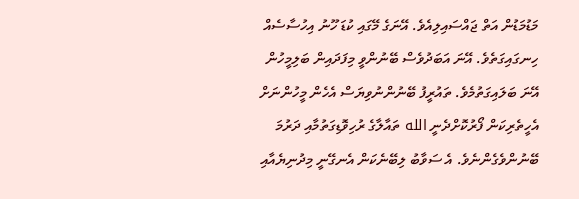މަޑުމަޑުން އަތް ޖައްސައިލިއެވެ. އޭނަގެ މޭގައި ކުޑަ ހޫނު އިހުސާސެއް ހިނގައިގަތެވެ. އޭނަ އަބަދުވެސް ބޭނުންވީ މިފަދައިން ބަލިމީހުން އޭނަ ބަލައިގަތުމެވެ. ތައުރީފު ބޭނުންނުވިޔަސް އެހެން މީހުންނަށް އެހީތެރިކަން ފޯރުކޮށްދެނީ الله ތައާލާގެ ރުހިވޮޑިގަތުމާއި ދަރުމަ ބޭނުންވެގެންނެވެ. އެ ސަވާބު ލިބޭނެކަން އެނގޭނީ މިދުނިޔެއާއި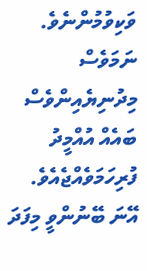ވަކިވުމުންނެވެ. ނަމަވެސް މިދުނިޔެއިންވެސް ބައެއް އުއްމީދު ފުރިހަމަވެއްޖެއެވެ. އޭނަ ބޭނުންވީ މިފަދަ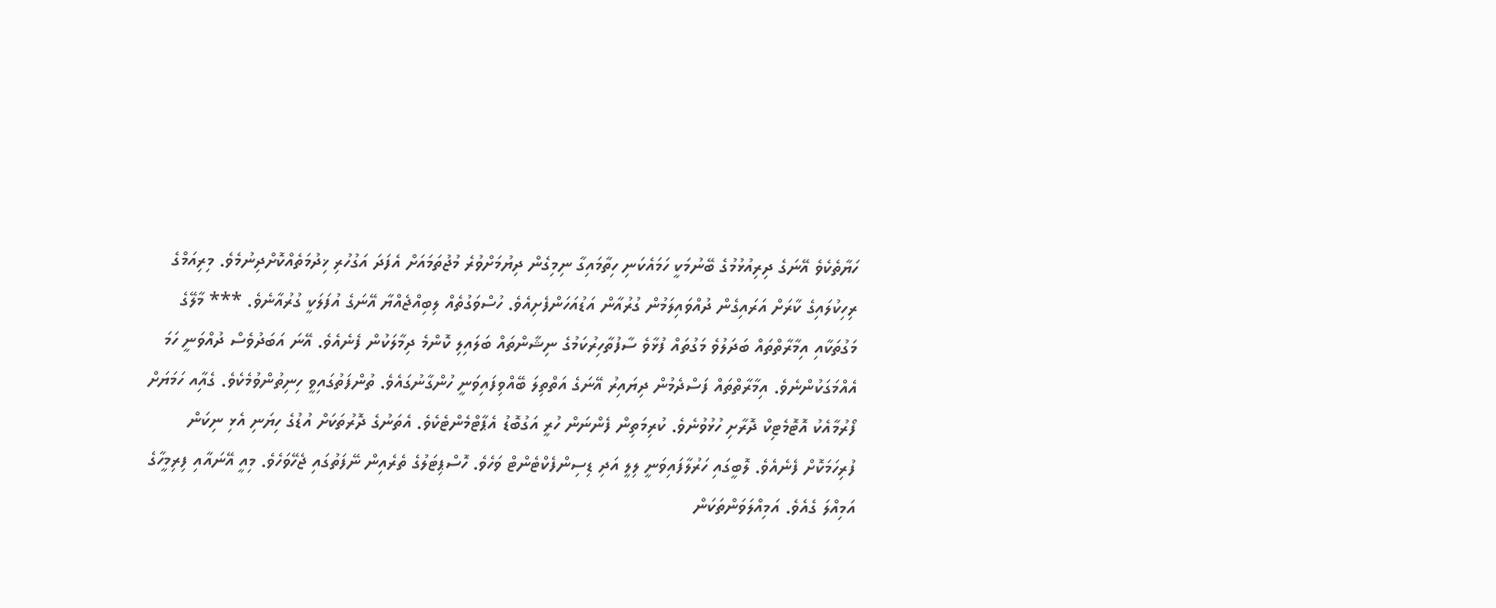ހަޔާތެކެވެ އޭނަގެ ދިރިއުޅުމުގެ ބޭނުމަކީ ހަމައެކަނި ހިތާމައިގާ ނިމިގެން ދިޔުމަށްވުރެ މުޖުތަމައަށް އެފަދަ އަގުހުރި ޚިދުމަތެއްކޮށްދިނުމެވެ. މިރިއަމްގެ ރިހިކުލައިގެ ކާރަށް އަރައިގެން ދުއްވައިލަމުން ގުރުއާން އަޑުއަހަންފެށިއެވެ. ހުސްވަގުތެއް ލިބިއްޖެއްޔާ އޭނަގެ އުފަލަކީ ގުރުއާނެވެ. *** މާލޭގެ މަގުތަކާއި އިމާރާތްތައް ބަދަލުވެ މަގުތައް ފުޅާވެ ސާފުތާހިރުކަމުގެ ނިޝާންތައް ބަލައިލި ކޮންމެ ދިމާލަކުން ފެނެއެވެ. އޭނަ އަބަދުވެސް ދުއްވަނީ ހަމަ އެއްމަގަކުންނެވެ. އިމާރާތްތައް ފަސްދެމުން ދިޔައިރު އޭނަގެ އަތްތިލަ ބޭއްވިފައިވަނީ ހުންގާނުގައެވެ. ތުންފަތުގައިވީ ހިނިތުންވުމެކެވެ. ގެއާިއ ހަމަޔަށް ފޯރުމާއެކު އޮޓޮމެޓިކް ދޮރާށި ހުޅުވުނެވެ. ކުރިމަތިން ފެންނަން ހުރީ އަގުބޮޑު އެޕާޓްމެންޓެކެވެ. އެތަނުގެ ދޮރުތަކަށް އުޑުގެ ހިޔަނި އެޅި ނިކަން ފުރިހަމަކޮށް ފެނެއެވެ. ލޮބީގައި ހަރުލާފައިވަނީ ލިލީ އަދި ޑިސިންފެކްޓެންޓް ވަހެވެ. ހޮސްޕިޓަލުގެ ތެރެއިން ނޭފަތުގައި ޖެހޭވަހެވެ. މިއީ އޭނައާއި ފިރިމީހާގެ އަމިއްލަ ގެއެވެ. އަމިއްލަވަންތަކަން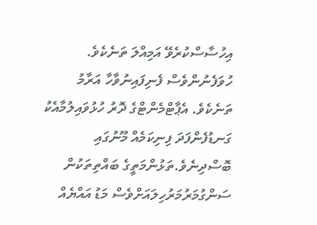އިހުސާސްކުރެވޭ އަމިއްލަ ތަނެކެވެ. ހުވަފެނުންވެސް ފެނިފައިނުވާހާ އަރާމު ތަނެކެވެ. އެޕާޓްމެންޓްގެ ދޮރު ހުޅުވައިލުމާއެކު ގަނޑުފެންފަދަ ފިނިކަމެއް މޫނުގައި ބޮސްދިނެވެ.ތަޅުންމަތީގެ ބައްތިތަކުން ސަންގުމަރުމަރުހިލައަށްވެސް މަޑު އައްޔެއް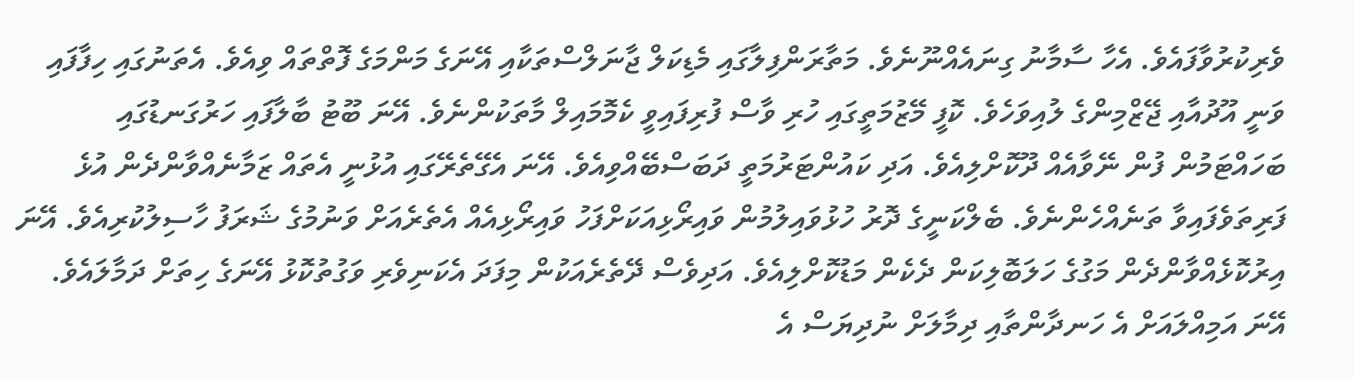ވެރިކުރުވާފައެވެ. އެހާ ސާމާނު ގިނައެއްނޫނެވެ. މަތާރަންފިލާގައި މެޑިކަލް ޖާނަލްސްތަކާއި އޭނަގެ މަންމަގެ ފޮތްތައް ވިއެވެ. އެތަނުގައި ހިފާފައި ވަނީ އޫދުއާއި ޖޭޒްމިންގެ ލުއިވަހެވެ. ކޮފީ މޭޒުމަތީގައި ހުރި ވާސް ފުރިފައިވީ ކެމޮމައިލް މާތަކުންނެވެ. އޭނަ ބޫޓު ބާލާފައި ހަރުގަނޑުގައި ބަހައްޓަމުން ފުން ނޭވާއެއް ދޫކޮށްލިއެވެ. އަދި ކައުންޓަރުމަތީ ދަބަސްބޭއްވިއެވެ. އޭނަ އެގޭތެރޭގައި އުޅުނީ އެތައް ޒަމާނެއްވާންދެން އުޅެ ފަރިތަވެފައިވާ ތަނެއްހެންނެވެ. ބެލްކަނީގެ ދޮރު ހުޅުވައިލުމުން ވައިރޯޅިއަކަށްފަހު ވައިރޯޅިއެއް އެތެރެއަށް ވަނުމުގެ ޝަރަފު ހާސިލުކުރިއެވެ. އޭނަ އިރުކޮޅެއްވާންދެން މަގުގެ ހަލަބޮލިކަން ދެކެން މަޑުކޮށްލިއެވެ. އަދިވެސް ދޭތެރެއަކުން މިފަދަ އެކަނިވެރި ވަގުތުކޮޅު އޭނަގެ ހިތަށް ދަމާލައެވެ. އޭނަ އަމިއްލައަށް އެ ހަނދާންތާއި ދިމާލަށް ނުދިޔަސް އެ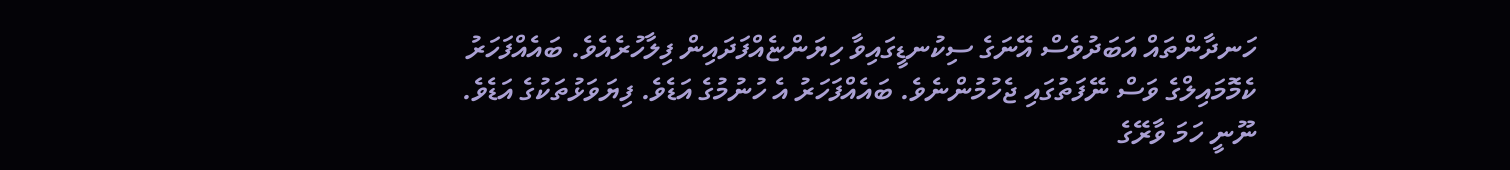ހަނދާންތައް އަބަދުވެސް އޭނަގެ ސިކުނޑީގައިވާ ހިޔަންޏެއްފަދައިން ފިލާހުރެއެވެ. ބައެއްފަހަރު ކެމޮމައިލްގެ ވަސް ނޭފަތުގައި ޖެހުމުންނެވެ. ބައެއްފަހަރު އެ ހުނުމުގެ އަޑެވެ. ފިޔަވަޅުތަކުގެ އަޑެވެ. ނޫނީ ހަމަ ވާރޭގެ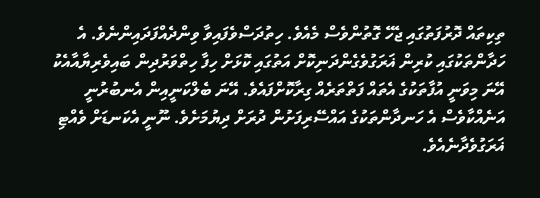ތިކިތައް ދޮރުފަތުގައި ޖެހޭ ގޮތުންވެސް މެއެވެ. ހިތުދަސްވެފައިވާ ވިންދެއްފަދައިންނެވެ. އެ ހަދާންތަކުގައި ކުރިން ޣަރަގުވެގެންދަނިކޮށް އަތުގައި ކޮޅަށް ހިފާ ހިތްވަރުދިން ބައިވެރިޔާއާއެކު އޭނަ މިވަނީ އުފާތަކުގެ އެތައް ފަތްތަރެއް ގިރާކޮށްފައެވެ. އޭނަ ބެލްކަނީއިން އެނބުރުނީ އަނެއްކާވެސް އެ ހަނދާންތަކުގެ އައްސޭރިފަށުން ދުރަށް ދިޔުމަށެވެ. ނޫނީ އެކަނޑަށް ވެއްޓި ޣަރަގުވެދާނެއެވެ.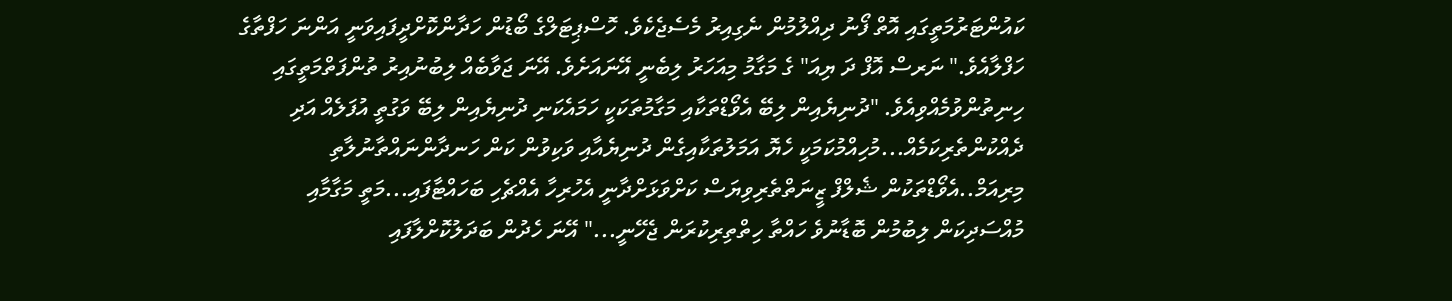ކައުންޓަރުމަތީގައި އޮތް ފޯނު ދިއްލުމުން ނެގިއިރު މެސެޖެކެވެ. ހޮސްޕިޓަލްގެ ބޯޑުން ހަދާންކޮށްދީފައިވަނީ އަންނަ ހަފްތާގެ ހަފްލާއެވެ." ނަރސް އޮފް ދަ ޔިއަ" ގެ މަގާމު މިއަހަރު ލިބެނީ އޭނައަށެވެ. އޭނަ ޖަވާބެއް ލިބުނުއިރު ތުންފަތްމަތީގައި ހިނިތުންވުމެއްވިއެވެ. "ދުނިޔެއިން ލިބޭ އެވޯޑްތަކާއި މަގާމުތަކަކީ ހަމައެކަނި ދުނިޔެއިން ލިބޭ ވަގުތީ އުފަލެއް އަދި ދެއްކުންތެރިކަމެއް...މުހިއްމުކަމަކީ ހެޔޮ އަމަލުތަކާއިގެން ދުނިޔެއާއި ވަކިވުން ކަން ހަނދާންނައްތާނުލާތި މިރިއަމް..އެވޯޑްތަކުން ޝެލްފް ޒީނަތްތެރިވިޔަސް ކަށްވަޅަށްދާނީ އެހުރިހާ އެއްޗެހި ބަހައްޓާފައި...މަތީ މަގާމާއި މުއްސަދިކަން ލިބުމުން ބޮޑާނުވެ ހައްތާ ހިތްތިރިކުރަން ޖެހޭނީ..." އޭނަ ހެދުން ބަދަލުކޮށްލާފައި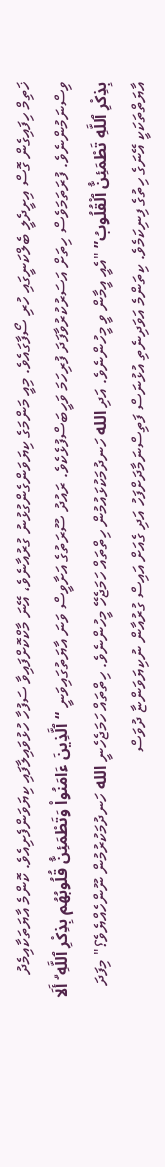ޚަތިމް ހިފައިގެން ގޮސް އިށީދެލީ ބެލްކަނީގައި ހުރި ސޯފާގައެވެ. މިއީ މަންމަގެ ކިޔަވަންގެންގުޅުނު ގުރުއާނެވެ، އޭނަ މާކްކޮށްފައިވާ ސަފުހާ ހުޅުވައިލާފައި ކިޔަވަންފެށިއެވެ. ކޮންމެ އާޔަތަކާއިމެދު ވިސްނަމުންނެވެ. ފުރަތަމަވެސް ހިތަށް އަސަރުކުރުވާފަދަ ފުރިހަމަ ވަހީބަސްފުޅެކެވެ. ރައުދު ސޫރަތުގެ އަށާވީސް ވަނަ އާޔަތުގައިވަނީ “ٱلَّذِينَ ءَامَنُوا۟ وَتَطْمَئِنُّ قُلُوبُهُم بِذِكْرِ ٱللَّهِ ۗ أَلَا بِذِكْرِ ٱللَّهِ تَطْمَئِنُّ ٱلْقُلُوبُ” "އެއީ އީމާން ވީ މީހުންނެވެ. އަދި الله ހަނދުމަކުޅައުމުން ހިތްތައް ހަމަޖެހޭ މީހުންނެވެ. ހިތްތައް ހަމަޖެހެނީ الله ހަނދުމަކުރުމުން ނޫންހެއްޔެވެ؟" މިފަދަ އާޔަތްތަކަކީ އޭނަގެ ހިތުގެ ފިނިކަމެވެ. ކިތަންމެ އަވަދިނެތި އުޅުނަސް ފަތިސްނަމާދަށްފަހު އަދި ގެއަށް އައިސް ގުރުއާން ނުކިޔަވަންޏާ ދުވަސް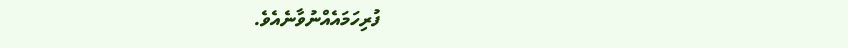ފުރިހަމައެއްނުވާނެއެވެ.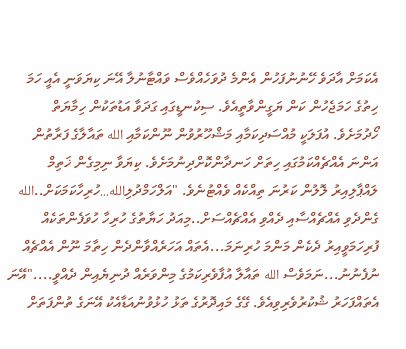އެކަމަށް އާދަވެ ހޭނުނުފަހުން އެންމެ ދުވަހެއްވެސް ވައްޓާނުލާ އޭނަ ކިޔަވަނީ އެއީ ހަމަ ހިތުގެ ހަމަޖެހުން ކަން ޔަގީންވާތީއެވެ. ސިކުނޑީގައި ގަދަވާ އަޑުތަކުން ހިމާޔަތް ހޯދުމަށެވެ. އުފަލަކީ މުއްސަދިކަމާއި މަޝްހޫރުވުން ނޫންކަމާއި الله ތައާލާގެ ފަރާތުން އަންނަ އެއްޗެއްކަމުގައި ހިތަށް ހަނދާންކޮށްދިނުމަށެވެ. ކިޔަވާ ނިމިގެން ޚަތިމް ލައްޕާލިއިރު ލޮލުން ކަރުނަ ތިއްކެއް ވެއްޓުނެވެ. "އަލްހަމްދުލިالله...ހުރިހާކަމަކަށް..الله ގެންދެވި އެއްޗެއްސާއި ދެއްވި އެއްޗެއްސަށް..މިއަދު ހަޔާތުގެ ހުރިހާ ހުވަފެންތަކެއް ފުރިހަމަވީއިރު ދެކެން މަންމަ ހުރިނަމަ...އެތައް އަހަރެއްވާންދެން ހިތާމަ ނޫން އެއްޗެއް ނުފެނުނު...ނަމަވެސް الله ތައާލާ އުފާވެރިކަމުގެ މިންވަރެއް ދުނިޔެއިން ދެއްވީ...."އޭނަ އެތައްފަހަރު ޝުކުރުވެރިވިއެވެ. ގޭގެ މައިދޮރުގެ ތަޅު ހުޅުވުނުއަޑާއެކު އޭނަގެ ތުންފަތަށް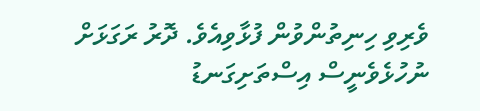ވެރިވި ހިނިތުންވުން ފުޅާވިއެވެ. ދޮރު ރަގަޅަށް ނުހުޅެވެނީސް އިސްތަށިގަނޑު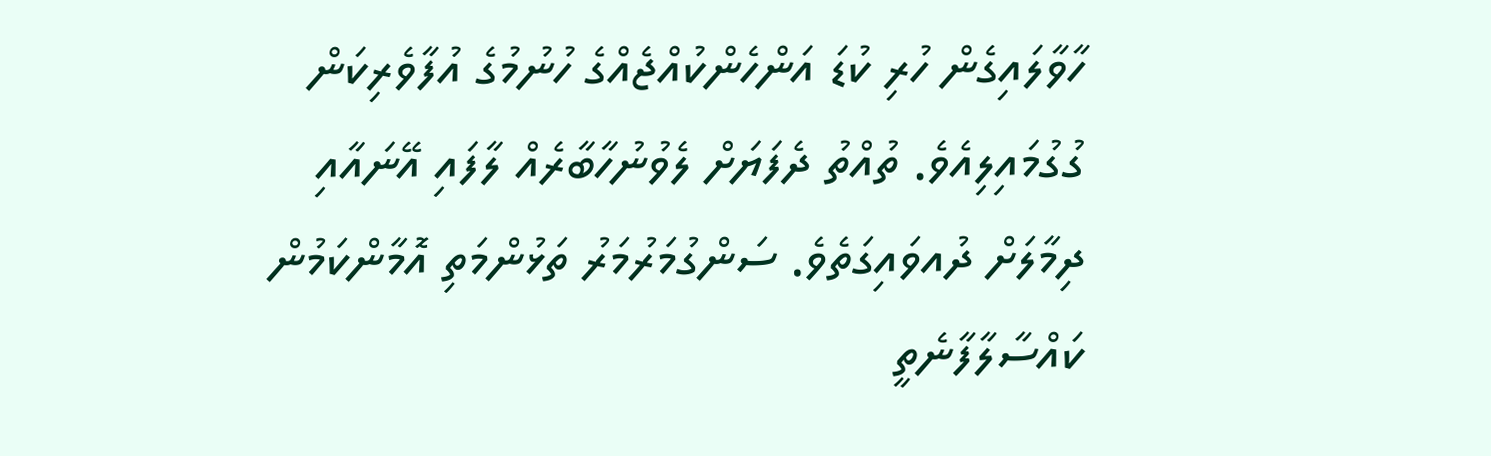ހާވާލައިގެން ހުރި ކުޑަ އަންހެންކުއްޖެއްގެ ހުނުމުގެ އުފާވެރިކަން ގުގުމައިލިއެވެ. ތުއްތު ދެފަޔަށް ލެވުނުހާބާރެއް ލާފައި އޭނައާއި ދިމާލަށް ދުއވައިގަތެވެ. ސަންގުމަރުމަރު ތަޅުންމަތި އޮމާންކަމުން ކައްސާލާފާނެތީ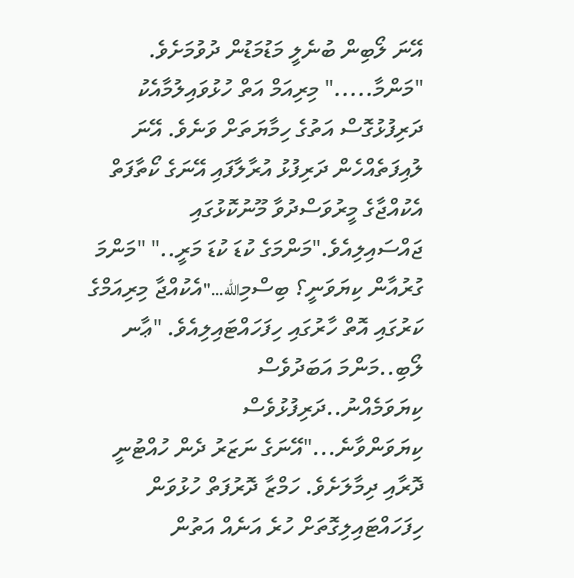އޭނަ ލޯބިން ބުނެލީ މަޑުމަޑުން ދުވުމަށެވެ. "މަންމާ....." މިރިއަމް އަތް ހުޅުވައިލުމާއެކު ދަރިފުޅުގޮސް އަތުގެ ހިމާޔަތަށް ވަނެވެ. އޭނަ ލުއިފަތެއްހެން ދަރިފުޅު އުރާލާފައި އޭނަގެ ކޯތާފަތް އެކުއްޖާގެ މީރުވަސްދުވާ މޫނުކޮޅުގައި ޖައްސައިލިއެވެ."މަންމަގެ ކުޑަ ކުޑަ މަރީ.." "މަންމަ ގުރުއާން ކިޔަވަނީ؟ ބިސްމިالله..."އެކުއްޖާ މިރިއަމްގެ ކަރުގައި އޮތް ހާރުގައި ހިފަހައްޓައިލިއެވެ. "ޢާނ ލޯބި..މަންމަ އަބަދުވެސް ކިޔަވަމެއްނު..ދަރިފުޅުވެސް ކިޔަވަންވާނެ..."އޭނަގެ ނަޒަރު ދެން ހުއްޓުނީ ދޮރާއި ދިމާލަށެވެ. ހަމްޒާ ދޮރުފަތް ހުޅުވަން ހިފަހައްޓައިލިގޮތަށް ހުރެ އަނެއް އަތުން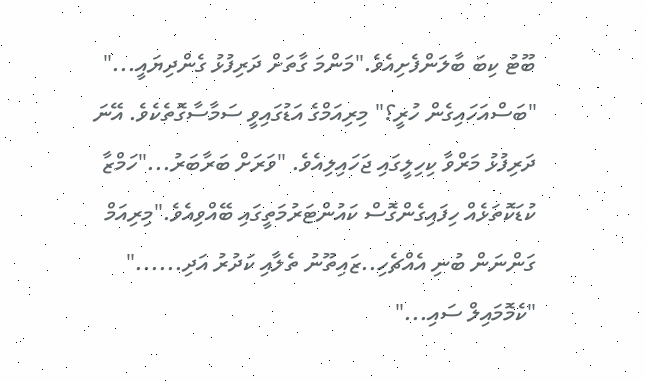ބޫޓު ކިބަ ބާލަންފެށިއެވެ."މަންމަ ގާތަށް ދަރިފުޅު ގެންދިޔައީ..." "ބަސްއަހައިގެން ހުރީ؟" މިރިއަމްގެ އަޑުގައިވީ ސަމާސާގޮތެކެވެ. އޭނަ ދަރިފުޅު މަރްވާ ކިހިލީގައި ޖަހައިލިއެވެ. "ވަރަށް ބަރާބަރު..."ހަމްޒާ ކުޑަކޮތަޅެއް ހިފައިގެންގޮސް ކައުންޓަރުމަތީގައި ބޭއްވިއެވެ."މިރިއަމް ގަންނަން ބުނި އެއްޗެހި..ޒައިތޫނު ތެލާއި ކަދުރު އަދި......" "ކެމޮމައިލް ސައި..."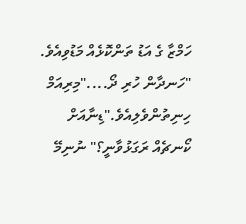ހަމްޒާ ގެ އަޑު ތަންކޮޅެއް މަޑުވިއެވެ. "ހަނދާން ހުރި ދޯ...."މިރިއަމް ހިނިތުންވެލިއެވެ."ޑިނާއަށް ކޯނޗެއް ރަގަޅުވާނީ؟" ނުނިމޭ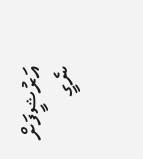އަރުޝީފަށް ނެގީ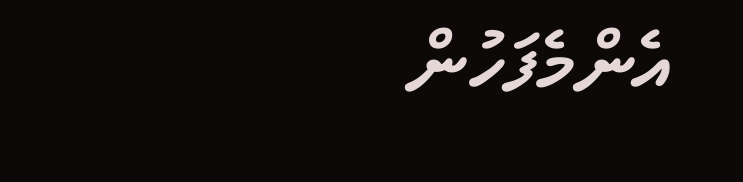އެންމެފަހުން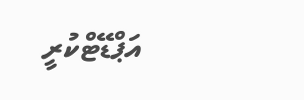އަޕްޑޭޓްކުރީ